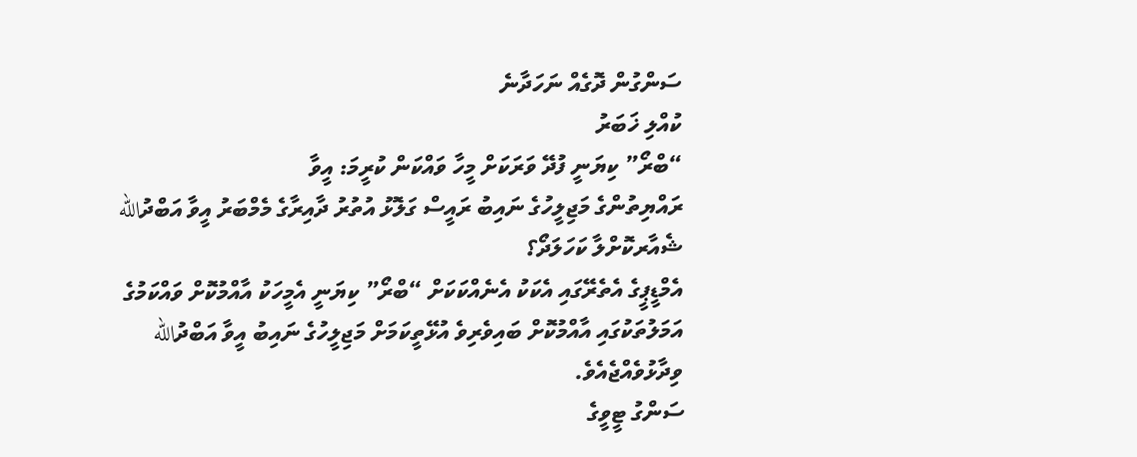ސަންގުން ދޮގެއް ނަހަދާނެ
ކުއްލި ޚަބަރު
“ބްރޯ” ކިޔަނީ ފުދޭ ވަރަކަށް މީހާ ވައްކަން ކުރީމަ: އީވާ
ރައްޔިތުންގެ މަޖިލީހުގެ ނައިބު ރައީސް ގަލޮޅު އުތުރު ދާއިރާގެ މެމްބަރު އީވާ އަބްދުالله
ޝެއާރކޮށްލާ ކަހަލަދޯ؟
އެމްޑީޕީގެ އެތެރޭގައި އެކަކު އެނެއްކަކަށް “ބްރޯ” ކިޔަނީ އެމީހަކު އާއްމުކޮށް ވައްކަމުގެ އަމަލުތަކުގައި އާއްމުކޮށް ބައިވެރިވެ އުޅޭތީކަމަށް މަޖިލީހުގެ ނައިބު އީވާ އަބްދުالله ވިދާޅުވެއްޖެއެވެ.
ސަންގު ޓީވީގެ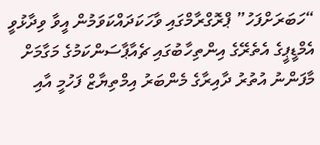“ހަބަރަށްފަހު” ޕްރޮގްރާމްގައި ވާހަކަދައްކަވަމުން އީވާ ވިދާޅުވީ އެމްޑީޕީގެ އެތެރޭގެ އިންތިހާބުގައި ޗެއާޕާސަންކަމުގެ މަގާމަށް މާފަންނު އުތުރު ދާއިރާގެ މެންބަރު އިމްތިޔާޒް ފަހުމީ އާއި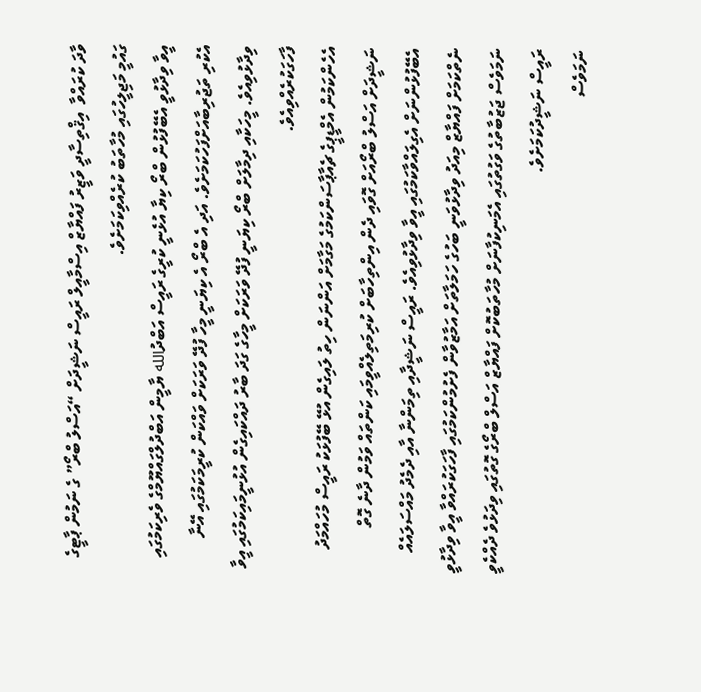ވާދަ ކުރައްވާ  އިޤްތިސާދީ ވަޒީރު ފައްޔާޒް އިސްމާއީލް ރައީސް ނަޝީދަށް “އަސްލު ބްރޯ” ގެ ނަމުން ޕާޓީގެ ގައުމީ މަޖިލީހުގައި މުހާތަބު ކުރެއްވިކަމަށެވެ.
އީވާ ވިދާޅުވީ އެބޭފުޅުން ބްރޯ ކިޔާ އުޅެނީ ކުރީގެ ރައީސް އަބްދުالله ޔާމީން އަބްދުލްގައްޔޫމްގެ ވެރިކަމުގައި އެކުރި ތަޖުރިބާއަށްފަހުކަމަށެވެ. އަދި އެ ބްރޯ އެ ކިޔަނީ މީހާ ފުދޭ ވަރަކަށް ވައްކަން ކުރީމަކަމުގައި އޭނާ ވިދާޅުވިއެވެ. މީހަކާއި ދިމާލަށް ބްރޯ ކިޔަނީ ފުދޭ ވަރަކަށް މީހާގެ ގަދަ ބާރު ދައްކައިގެން އުޅުނީމައިކަމުގައި އީވާ ފާހަގަކުރެއްވިއެވެ.
އެހެންކަމުން އެމްޑީޕީގެ ޗެއާޕާސަންކަމުގެ މަގާމަށް އަންނަން ހިތު ލައިގެން އުޅޭ ބޭފުޅަކު ރައީސް މުހައްމަދު ނަޝީދަށް އަސްލު ބްރޯއަށް ގޮވައި ދެން އިންތިހާބަށް ކުރިމަތިލެއްވީމައި ކަންތައް ވަމުން ދާނެ ގޮތް އެބޭފުޅުންނަށް އެގިލައްވާކަމުގައި އީވާ ވިދާޅުވިއެވެ. ރައީސް ނަޝީދާއި ތިމަންނާ އާއި ދެމެދު މައްސަލައެއް ނެތްކަމަށް ފައްޔާޒް މިއަދު ވިދާޅުވަނީ ބަހުގެ ހަމަލާތަށް އަމާޒުވާން ފެށުމުންކަމުގައި ފާހަގަކުރައްވާ އީވާ ވިދާޅުވީ ނަމަވެސް ޖަޒުބާތުގެ ވަގުތުގައި އެމަނިކުފާނަށް މުހާތަބުކޮށް ފައްޔާޒް އަސްލް ބްރޯގެ ގޮތުގައި ވިދަޅުވެ ދެއްކެވީ ރައީސް ނަޝީދުކަމަށެވެ.
ނަމަވެސް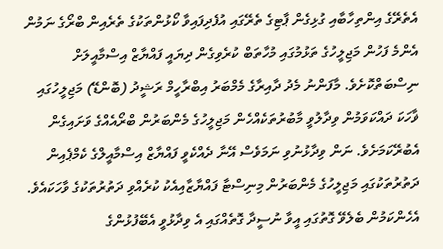އެތެރޭގެ އިންތިހާބާއި ގުޅިގެން ޕާޓިގެ ތެރޭގައި އުފެދިފައިވާ ކޯޅުންތަކުގެ ތެރެއިން ބްރޯގެ ނަމުން އެންމެ ފަހުން މަޖިލީހުގެ ތަޅުމުގައި މުހާތަބް ކުރެވިގެން ދިޔައީ ފައްޔާޒް އިސްމާއީލަށް ނިސްބަތްކޮށެވެ. މާފަންނު މެދު ދާއިރާގެ މެމްބަރު އިބްރާހީމް ރަޝީދު (ބޮންޑޭ) މަޖިލީހުގައި ޥާހަކަ ދައްކަވަމުން ވިދާލުވީ މާބުރުތަކެއްހެން މަޖިލީހުގެ މެންބަރުން ބްރޯއެއްގެ ވަށައިގެން އެބުރޭކަމަށެވެ. ނަން ވިދާޅުނުވި ނަމަވެސް އޭނާ ދެއްކެވީ ފައްޔާޒް އިސްމާއީލްގެ ކެމްޕެއިން ދަތުރުތަކުގައި މަޖިލީހުގެ މެންބަރުން މިނިސްޓާ ފައްޔާޒާއިއެކު ކުރެއްވި ދަތުރުތަކުގެ ވާހަކައެވެ.
އެހެންކަމުން ބެލެވޭ ގޮތުގައި އީވާ ނުސީދާ ގޮތެއްގައި އެ ވިދާޅުވީ އެބޭފުޅުންގެ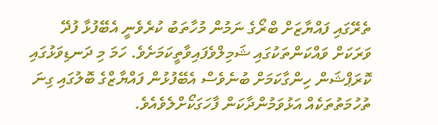ތެރޭގައި ފައްޔާޒަށް ބްރޯގެ ނަމުން މުހާތަބު ކުރެވެނީ އެބޭފުޅާ ފުދޭ ވަރަކަށް ވައްކަންތަކުގައި ޝަމިލްވެފައިވާތީކަމަށެވެ. ހަމަ މި ދަނޑިވަޅުގައި ކޮރަޕްޝަން ހިންގާކަމަށް ބުނެވެސް އެބޭފުޅުން ފައްޔާޒްގެ ބޮލުގައި ގިނަ ތުހުމަތުތަކެއް އަޅުވަމުންދާކަން ފާހަގަކޯށްލެވެއެވެ.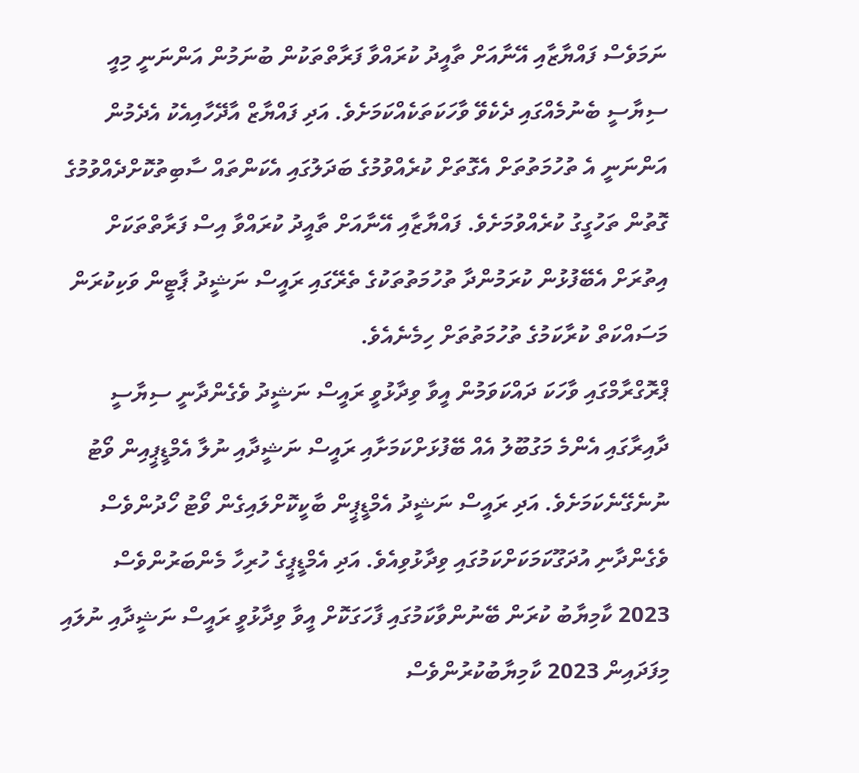ނަމަވެސް ފައްޔާޒާއި އޭނާއަށް ތާއީދު ކުރައްވާ ފަރާތްތަކުން ބުނަމުން އަންނަނީ މިއީ ސިޔާސީ ބެނުމެއްގައި ދެކެވޭ ވާހަކަތަކެއްކަމަށެވެ. އަދި ފައްޔާޒް އާދޭހާއިއެކު އެދެމުން އަންނަނީ އެ ތުހުމަތުތަށް އެގޮތަށް ކުރެއްވުމުގެ ބަދަލުގައި އެކަންތައް ސާބިތުކޮށްދެއްވުމުގެ ގޮތުން ތަހުގީގު ކުރެއްވުމަށެވެ. ފައްޔާޒާއި އޭނާއަށް ތާއީދު ކުރައްވާ އިސް ފަރާތްތަކަށް އިތުރަށް އެބޭފުޅުން ކުރަމުންދާ ތުހުމަތުތަކުގެ ތެރޭގައި ރައީސް ނަޝީދު ޕާޓީން ވަކިކުރަން މަސައްކަތް ކުރާކަމުގެ ތުހުމަތުތަށް ހިމެނެއެވެ.
ޕްރޮގްރާމްގައި ވާހަކަ ދައްކަވަމުން އީވާ ވިދާޅުވީ ރައީސް ނަޝީދު ވެގެންދާނީ ސިޔާސީ ދާއިރާގައި އެންމެ މަގުބޫލު އެއް ބޭފުޅަށްކަމަށާއި ރައީސް ނަޝީދާއި ނުލާ އެމްޑީޕީއިން ވޯޓު ނުނެގޭނެކަމަށެވެ. އަދި ރައީސް ނަޝީދު އެމްޑީޕީން ބާކީކޮށްލައިގެން ވޯޓު ހޯދުންވެސް ވެގެންދާނި އުދަގޫކަމަކަށްކަމުގައި ވިދާޅުވިއެވެ. އަދި އެމްޑީޕީގެ ހުރިހާ މެންބަރުންވެސް 2023 ކާމިޔާބު ކުރަން ބޭނުންވާކަމުގައި ފާހަގަކޮށް އީވާ ވިދާޅުވީ ރައީސް ނަޝީދާއި ނުލައި މިފަދައިން 2023 ކާމިޔާބުކުރުންވެސް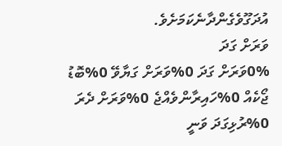އުދަގޫވެގެންދާނެކަމަށެވެ.
ވަރަށް ގަދަ
0%ވަރަށް ގަދަ 0%ވަރަށް ގަޔާވޭ 0%ބޮޑު ޖޯކެއް 0%ހައިރާންވެއްޖެ 0%ވަރަށް ދެރަ 0%ރުޅިގަދަ ވަނީ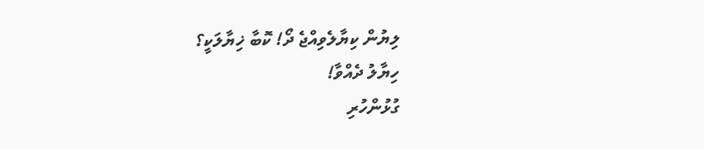ލިޔުން ކިޔާލެވިއްޖެ ދޯ! ކޮބާ ޚިޔާލަކީ؟
ހިޔާލު ދެއްވާ!
ގުޅުންހުރި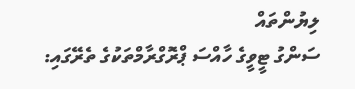ލިޔުންތައް
ސަންގު ޓީވީގެ ހާއްސަ ޕްރޮގްރާމްތަކުގެ ތެރޭގައި: